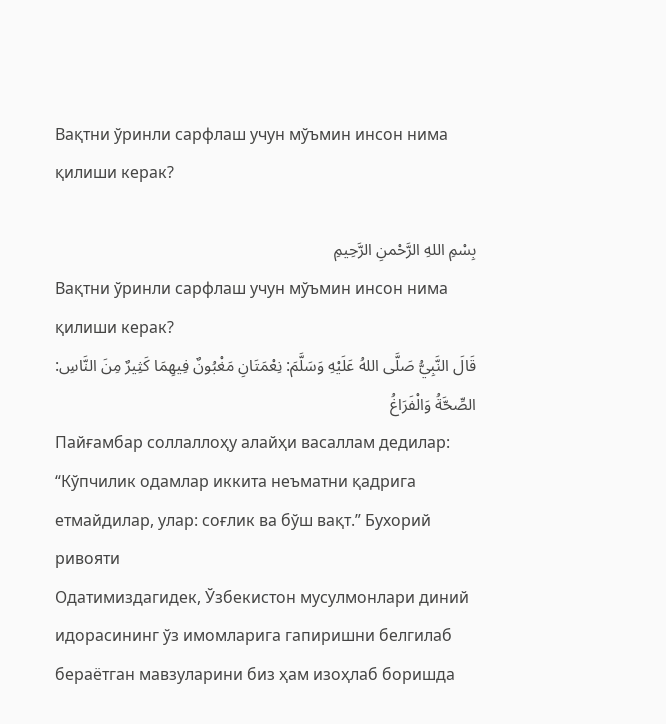Вақтни ўринли сарфлаш учун мўъмин инсон нима қилиши керак?

بِسْمِ اللهِ الرَّحْمنِ الرَّحِيمِ
Вақтни ўринли сарфлаш учун мўъмин инсон нима қилиши керак?
قَالَ النَّبِيُّ صَلَّى اللهُ عَلَيْهِ وَسَلَّمَ: نِعْمَتَانِ مَغْبُونٌ فِيهِمَا كَثِيرٌ مِنَ النَّاسِ: الصِّحَّةُ وَالْفَرَاغُ
Пайғамбар соллаллоҳу алайҳи васаллам дедилар: “Кўпчилик одамлар иккита неъматни қадрига етмайдилар, улар: соғлик ва бўш вақт.” Бухорий ривояти
Одатимиздагидек, Ўзбекистон мусулмонлари диний идорасининг ўз имомларига гапиришни белгилаб бераётган мавзуларини биз ҳам изоҳлаб боришда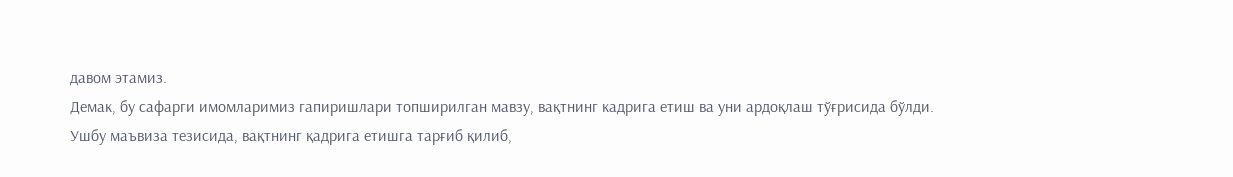давом этамиз.
Демак, бу сафарги имомларимиз гапиришлари топширилган мавзу, вақтнинг кадрига етиш ва уни ардоқлаш тўғрисида бўлди.
Ушбу маъвиза тезисида, вақтнинг қадрига етишга тарғиб қилиб,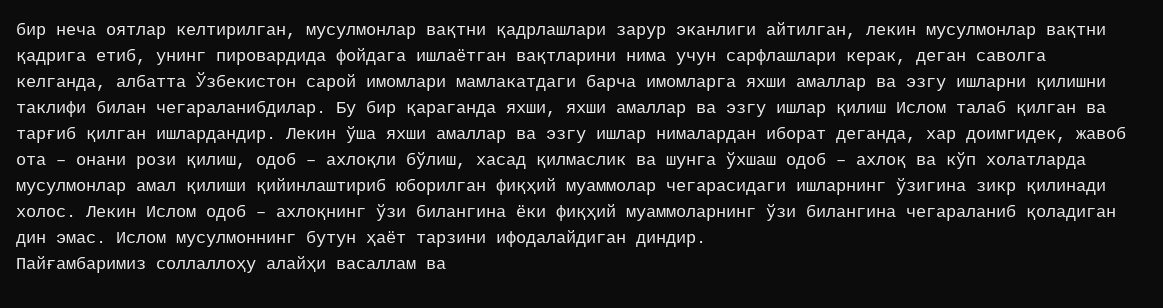бир неча оятлар келтирилган, мусулмонлар вақтни қадрлашлари зарур эканлиги айтилган, лекин мусулмонлар вақтни қадрига етиб, унинг пировардида фойдага ишлаётган вақтларини нима учун сарфлашлари керак, деган саволга келганда, албатта Ўзбекистон сарой имомлари мамлакатдаги барча имомларга яхши амаллар ва эзгу ишларни қилишни таклифи билан чегараланибдилар. Бу бир қараганда яхши, яхши амаллар ва эзгу ишлар қилиш Ислом талаб қилган ва тарғиб қилган ишлардандир. Лекин ўша яхши амаллар ва эзгу ишлар нималардан иборат деганда, хар доимгидек, жавоб ота – онани рози қилиш, одоб – ахлоқли бўлиш, хасад қилмаслик ва шунга ўхшаш одоб – ахлоқ ва кўп холатларда мусулмонлар амал қилиши қийинлаштириб юборилган фиқҳий муаммолар чегарасидаги ишларнинг ўзигина зикр қилинади холос. Лекин Ислом одоб – ахлоқнинг ўзи билангина ёки фиқҳий муаммоларнинг ўзи билангина чегараланиб қоладиган дин эмас. Ислом мусулмоннинг бутун ҳаёт тарзини ифодалайдиган диндир.
Пайғамбаримиз соллаллоҳу алайҳи васаллам ва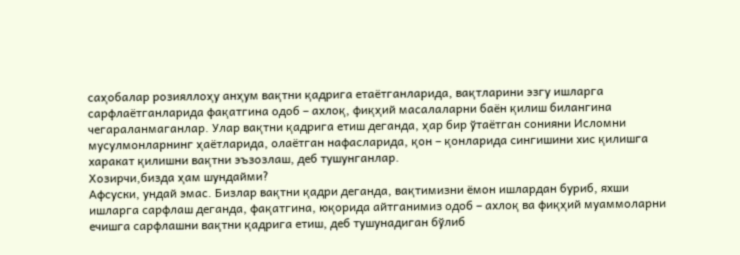саҳобалар розияллоҳу анҳум вақтни қадрига етаётганларида, вақтларини эзгу ишларга сарфлаётганларида фақатгина одоб – ахлоқ, фиқҳий масалаларни баён қилиш билангина чегараланмаганлар. Улар вақтни қадрига етиш деганда, ҳар бир ўтаётган сонияни Исломни мусулмонларнинг ҳаётларида, олаётган нафасларида, қон – қонларида сингишини хис қилишга харакат қилишни вақтни эъзозлаш, деб тушунганлар.
Хозирчи,бизда ҳам шундайми?
Афсуски, ундай эмас. Бизлар вақтни қадри деганда, вақтимизни ёмон ишлардан буриб, яхши ишларга сарфлаш деганда, фақатгина, юқорида айтганимиз одоб – ахлоқ ва фиқҳий муаммоларни ечишга сарфлашни вақтни қадрига етиш, деб тушунадиган бўлиб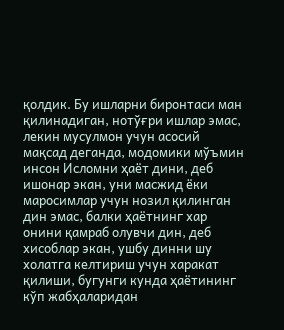қолдик. Бу ишларни биронтаси ман қилинадиган, нотўғри ишлар эмас, лекин мусулмон учун асосий мақсад деганда, модомики мўъмин инсон Исломни ҳаёт дини, деб ишонар экан, уни масжид ёки маросимлар учун нозил қилинган дин эмас, балки ҳаётнинг хар онини қамраб олувчи дин, деб хисоблар экан, ушбу динни шу холатга келтириш учун харакат қилиши, бугунги кунда ҳаётининг кўп жабҳаларидан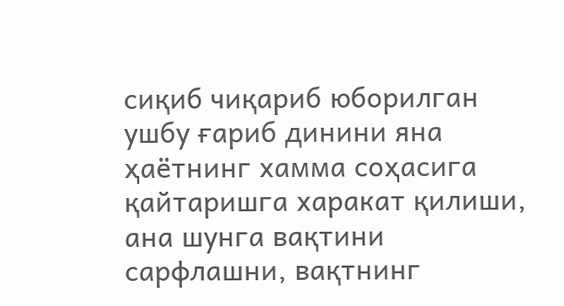сиқиб чиқариб юборилган ушбу ғариб динини яна ҳаётнинг хамма соҳасига қайтаришга харакат қилиши, ана шунга вақтини сарфлашни, вақтнинг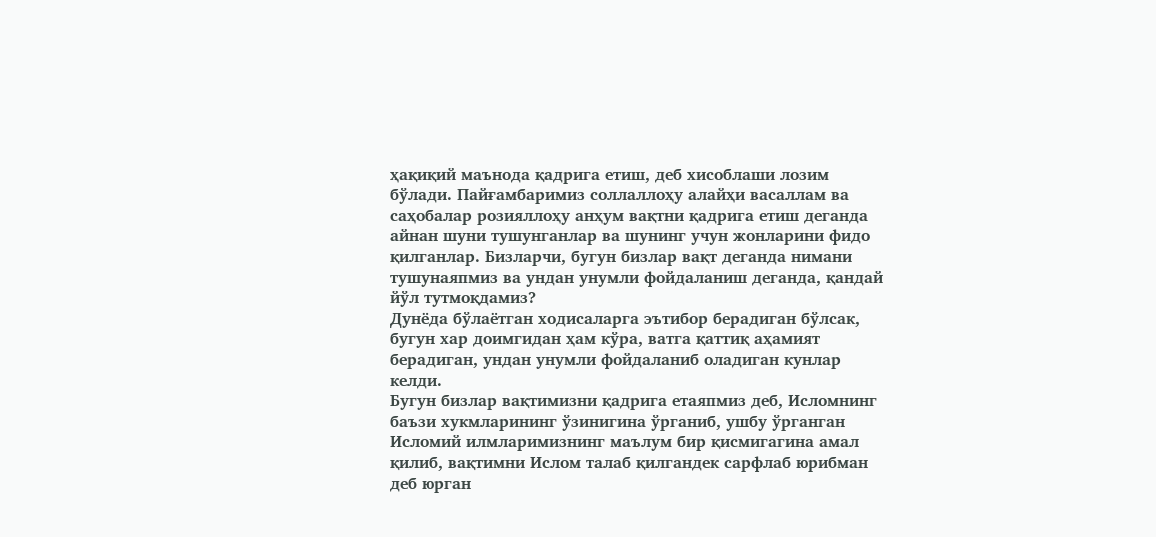ҳақиқий маънода қадрига етиш, деб хисоблаши лозим бўлади. Пайғамбаримиз соллаллоҳу алайҳи васаллам ва саҳобалар розияллоҳу анҳум вақтни қадрига етиш деганда айнан шуни тушунганлар ва шунинг учун жонларини фидо қилганлар. Бизларчи, бугун бизлар вақт деганда нимани тушунаяпмиз ва ундан унумли фойдаланиш деганда, қандай йўл тутмоқдамиз?
Дунёда бўлаётган ходисаларга эътибор берадиган бўлсак, бугун хар доимгидан ҳам кўра, ватга қаттиқ аҳамият берадиган, ундан унумли фойдаланиб оладиган кунлар келди.
Бугун бизлар вақтимизни қадрига етаяпмиз деб, Исломнинг баъзи хукмларининг ўзинигина ўрганиб, ушбу ўрганган Исломий илмларимизнинг маълум бир қисмигагина амал қилиб, вақтимни Ислом талаб қилгандек сарфлаб юрибман деб юрган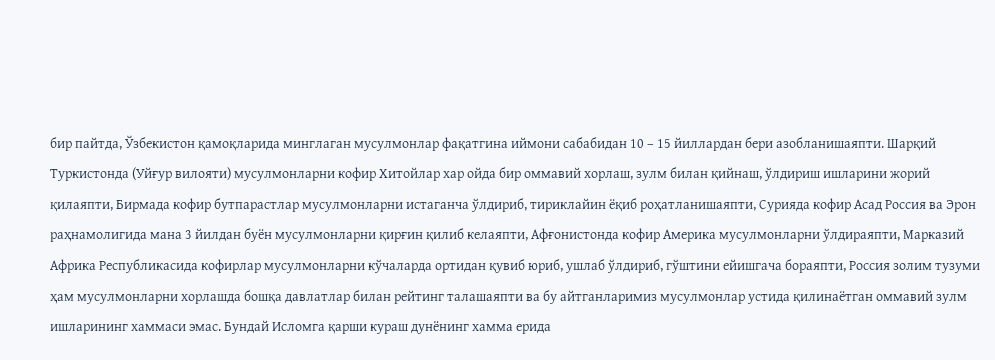бир пайтда, Ўзбекистон қамоқларида минглаган мусулмонлар фақатгина иймони сабабидан 10 – 15 йиллардан бери азобланишаяпти. Шарқий Туркистонда (Уйғур вилояти) мусулмонларни кофир Хитойлар хар ойда бир оммавий хорлаш, зулм билан қийнаш, ўлдириш ишларини жорий қилаяпти, Бирмада кофир бутпарастлар мусулмонларни истаганча ўлдириб, тириклайин ёқиб роҳатланишаяпти, Сурияда кофир Асад Россия ва Эрон раҳнамолигида мана 3 йилдан буён мусулмонларни қирғин қилиб келаяпти, Афғонистонда кофир Америка мусулмонларни ўлдираяпти, Марказий Африка Республикасида кофирлар мусулмонларни кўчаларда ортидан қувиб юриб, ушлаб ўлдириб, гўштини ейишгача бораяпти, Россия золим тузуми ҳам мусулмонларни хорлашда бошқа давлатлар билан рейтинг талашаяпти ва бу айтганларимиз мусулмонлар устида қилинаётган оммавий зулм ишларининг хаммаси эмас. Бундай Исломга қарши кураш дунёнинг хамма ерида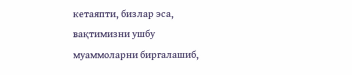кетаяпти, бизлар эса, вақтимизни ушбу муаммоларни биргалашиб,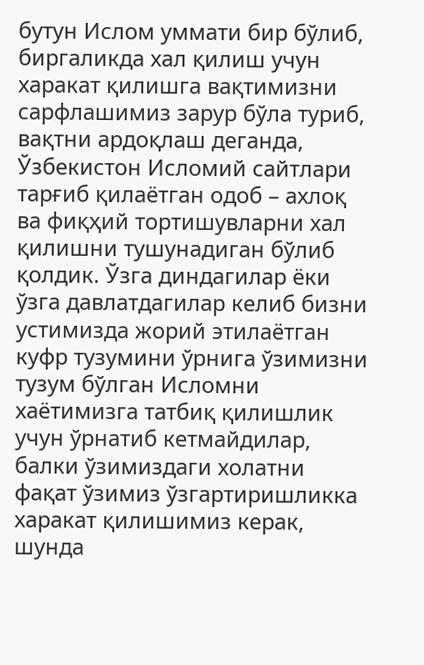бутун Ислом уммати бир бўлиб, биргаликда хал қилиш учун харакат қилишга вақтимизни сарфлашимиз зарур бўла туриб, вақтни ардоқлаш деганда, Ўзбекистон Исломий сайтлари тарғиб қилаётган одоб – ахлоқ ва фиқҳий тортишувларни хал қилишни тушунадиган бўлиб қолдик. Ўзга диндагилар ёки ўзга давлатдагилар келиб бизни устимизда жорий этилаётган куфр тузумини ўрнига ўзимизни тузум бўлган Исломни хаётимизга татбиқ қилишлик учун ўрнатиб кетмайдилар, балки ўзимиздаги холатни фақат ўзимиз ўзгартиришликка харакат қилишимиз керак, шунда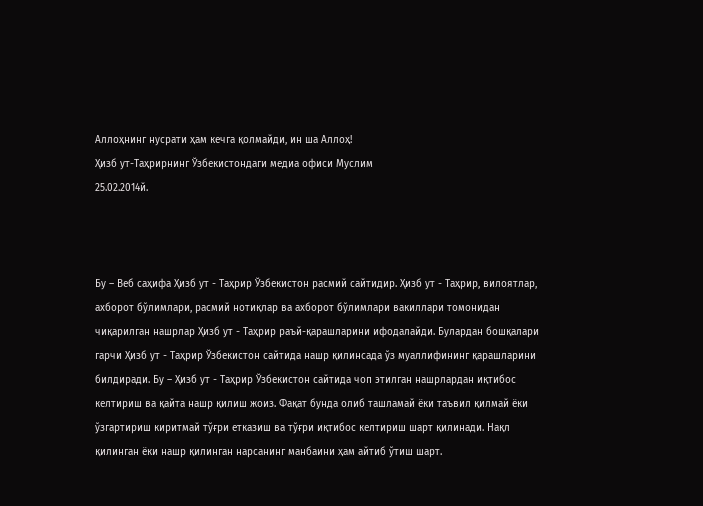Аллоҳнинг нусрати ҳам кечга қолмайди, ин ша Аллоҳ!
Ҳизб ут-Таҳрирнинг Ўзбекистондаги медиа офиси Муслим
25.02.2014й.



Бу – Веб саҳифа Ҳизб ут - Таҳрир Ўзбекистон расмий сайтидир. Ҳизб ут - Таҳрир, вилоятлар, ахборот бўлимлари, расмий нотиқлар ва ахборот бўлимлари вакиллари томонидан чиқарилган нашрлар Ҳизб ут - Таҳрир раъй-қарашларини ифодалайди. Булардан бошқалари гарчи Ҳизб ут - Таҳрир Ўзбекистон сайтида нашр қилинсада ўз муаллифининг қарашларини билдиради. Бу – Ҳизб ут - Таҳрир Ўзбекистон сайтида чоп этилган нашрлардан иқтибос келтириш ва қайта нашр қилиш жоиз. Фақат бунда олиб ташламай ёки таъвил қилмай ёки ўзгартириш киритмай тўғри етказиш ва тўғри иқтибос келтириш шарт қилинади. Нақл қилинган ёки нашр қилинган нарсанинг манбаини ҳам айтиб ўтиш шарт.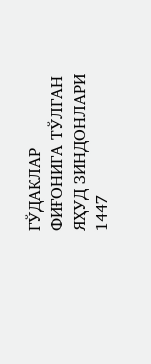ГЎДАКЛАР ФИҒОНИГА ТЎЛГАН ЯҲУД ЗИНДОНЛАРИ
1447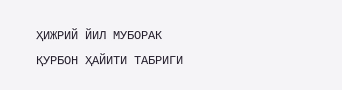ҲИЖРИЙ ЙИЛ МУБОРАК ҚУРБОН ҲАЙИТИ ТАБРИГИ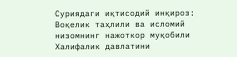Суриядаги иқтисодий инқироз: Воқелик таҳлили ва исломий низомнинг нажоткор муқобили
Халифалик давлатини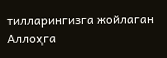тилларингизга жойлаган Аллоҳга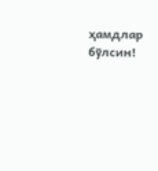ҳамдлар бўлсин!